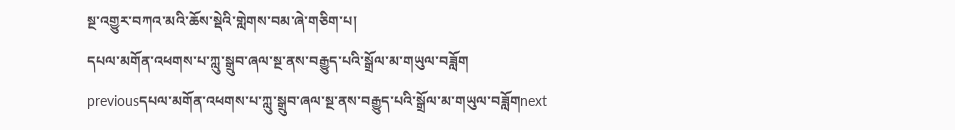སྔ་འགྱུར་བཀའ་མའི་ཆོས་སྡེའི་གླེགས་བམ་ཞེ་གཅིག་པ།
དཔལ་མགོན་འཕགས་པ་ཀླུ་སྒྲུབ་ཞལ་སྔ་ནས་བརྒྱུད་པའི་སྒྲོལ་མ་གཡུལ་བཟློག
previousདཔལ་མགོན་འཕགས་པ་ཀླུ་སྒྲུབ་ཞལ་སྔ་ནས་བརྒྱུད་པའི་སྒྲོལ་མ་གཡུལ་བཟློགnext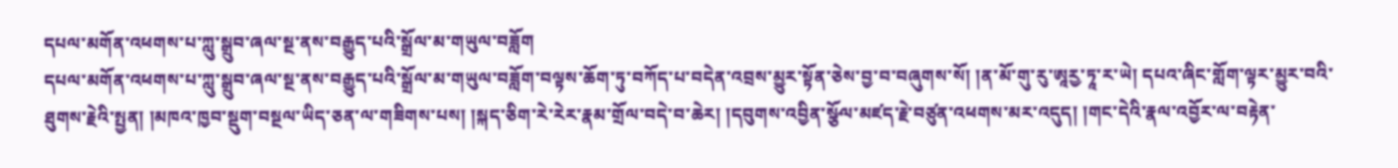དཔལ་མགོན་འཕགས་པ་ཀླུ་སྒྲུབ་ཞལ་སྔ་ནས་བརྒྱུད་པའི་སྒྲོལ་མ་གཡུལ་བཟློག
དཔལ་མགོན་འཕགས་པ་ཀླུ་སྒྲུབ་ཞལ་སྔ་ནས་བརྒྱུད་པའི་སྒྲོལ་མ་གཡུལ་བཟློག་བལྟས་ཆོག་ཏུ་བཀོད་པ་བདེན་འབྲས་མྱུར་སྟོན་ཅེས་བྱ་བ་བཞུགས་སོ། །ན་མོ་གུ་རུ་ཨཱརྱ་ཏཱ་ར་ཡེ། དཔའ་ཞིང་གློག་ལྟར་མྱུར་བའི་ཐུགས་རྗེའི་སྤྱན། །མཁའ་ཁྱབ་སྡུག་བསྔལ་ཡིད་ཅན་ལ་གཟིགས་པས། །སྐད་ཅིག་རེ་རེར་རྣམ་གྲོལ་བདེ་བ་ཆེར། །དབུགས་འབྱིན་སྩོལ་མཛད་རྗེ་བཙུན་འཕགས་མར་འདུད། །གང་དེའི་རྣལ་འབྱོར་ལ་བརྟེན་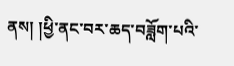ནས། །ཕྱི་ནང་བར་ཆད་བཟློག་པའི་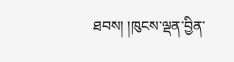ཐབས། །ཁུངས་ལྡན་བྱིན་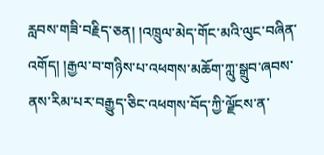རླབས་གཟི་བརྗིད་ཅན། །འཁྲུལ་མེད་གོང་མའི་ལུང་བཞིན་འགོད། །རྒྱལ་བ་གཉིས་པ་འཕགས་མཆོག་ཀླུ་སྒྲུབ་ཞབས་ནས་རིམ་པར་བརྒྱུད་ཅིང་འཕགས་བོད་ཀྱི་ལྗོངས་ན་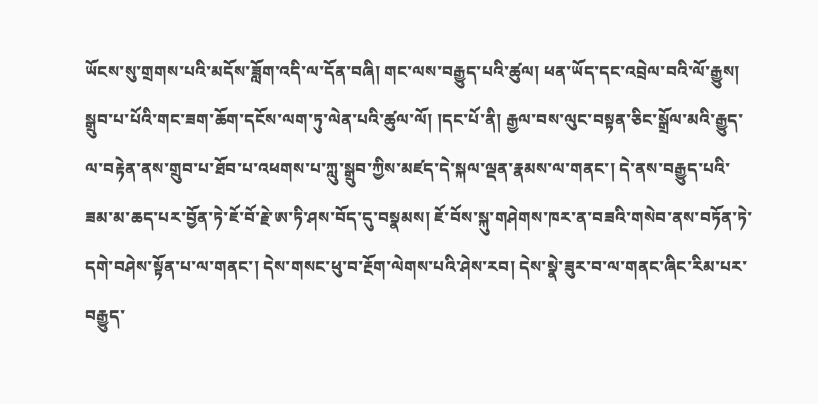ཡོངས་སུ་གྲགས་པའི་མདོས་ཟློག་འདི་ལ་དོན་བཞི། གང་ལས་བརྒྱུད་པའི་ཚུལ། ཕན་ཡོད་དང་འབྲེལ་བའི་ལོ་རྒྱུས། སྒྲུབ་པ་པོའི་གང་ཟག་ཆོག་དངོས་ལག་ཏུ་ལེན་པའི་ཚུལ་ལོ། །དང་པོ་ནི། རྒྱལ་བས་ལུང་བསྟན་ཅིང་སྒྲོལ་མའི་རྒྱུད་ལ་བརྟེན་ནས་གྲུབ་པ་ཐོབ་པ་འཕགས་པ་ཀླུ་སྒྲུབ་ཀྱིས་མཛད་དེ་སྐལ་ལྡན་རྣམས་ལ་གནང་། དེ་ནས་བརྒྱུད་པའི་ཟམ་མ་ཆད་པར་བྱོན་ཏེ་ཇོ་བོ་རྗེ་ཨ་ཏི་ཤས་བོད་དུ་བསྣམས། ཇོ་བོས་སྐུ་གཤེགས་ཁར་ན་བཟའི་གསེབ་ནས་བཏོན་ཏེ་དགེ་བཤེས་སྟོན་པ་ལ་གནང་། དེས་གསང་ཕུ་བ་རྔོག་ལེགས་པའི་ཤེས་རབ། དེས་སྣེ་ཟུར་བ་ལ་གནང་ཞིང་རིམ་པར་བརྒྱུད་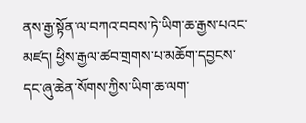ནས་རྒྱ་སྟོན་ལ་བཀའ་བབས་ཏེ་ཡིག་ཆ་རྒྱས་པའང་མཛད། ཕྱིས་རྒྱལ་ཚབ་གྲགས་པ་མཆོག་དབྱངས་དང་ཞུ་ཆེན་སོགས་ཀྱིས་ཡིག་ཆ་ལག་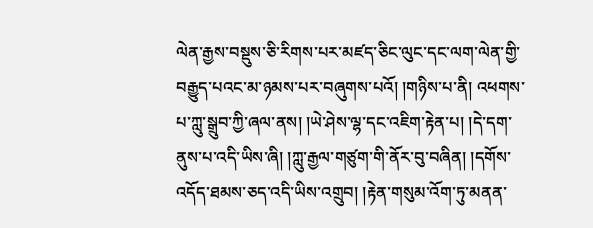ལེན་རྒྱས་བསྡུས་ཅི་རིགས་པར་མཛད་ཅིང་ལུང་དང་ལག་ལེན་གྱི་བརྒྱུད་པའང་མ་ཉམས་པར་བཞུགས་པའོ། །གཉིས་པ་ནི། འཕགས་པ་ཀླུ་སྒྲུབ་ཀྱི་ཞལ་ནས། །ཡེ་ཤེས་ལྷ་དང་འཇིག་རྟེན་པ། །དེ་དག་ནུས་པ་འདི་ཡིས་ཞི། །ཀླུ་རྒྱལ་གཙུག་གི་ནོར་བུ་བཞིན། །དགོས་འདོད་ཐམས་ཅད་འདི་ཡིས་འགྲུབ། །རྟེན་གསུམ་འོག་ཏུ་མནན་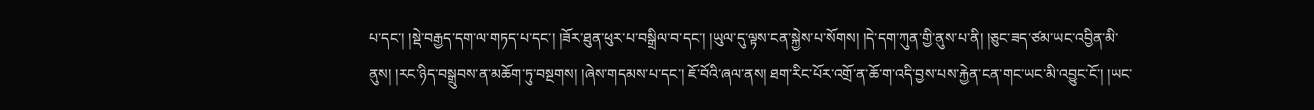པ་དང་། །སྡེ་བརྒྱད་དག་ལ་གཏད་པ་དང་། །ཟོར་ཐུན་ཕུར་པ་བསྒྲིལ་བ་དང་། །ཡུལ་དུ་ལྟས་ངན་སྐྱེས་པ་སོགས། །དེ་དག་ཀུན་གྱི་ནུས་པ་ནི། །ཅུང་ཟད་ཙམ་ཡང་འབྱིན་མི་ནུས། །རང་ཉིད་བསྒྲུབས་ན་མཆོག་ཏུ་བསྔགས། །ཞེས་གདམས་པ་དང་། ཇོ་བོའི་ཞལ་ནས། ཐག་རིང་པོར་འགྲོ་ན་ཆོ་ག་འདི་བྱས་པས་རྐྱེན་ངན་གང་ཡང་མི་འབྱུང་ངོ་། །ཡང་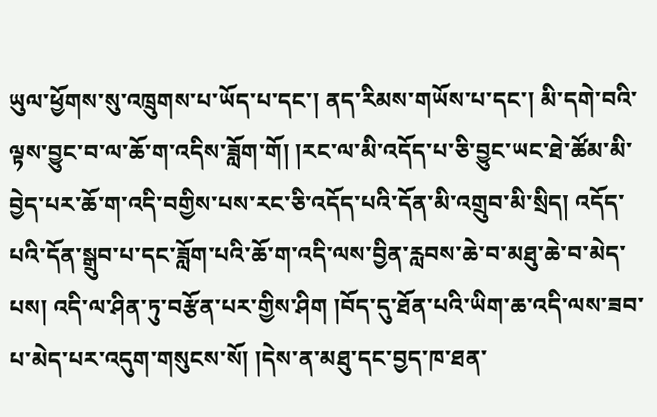ཡུལ་ཕྱོགས་སུ་འཁྲུགས་པ་ཡོད་པ་དང་། ནད་རིམས་གཡོས་པ་དང་། མི་དགེ་བའི་ལྟས་བྱུང་བ་ལ་ཆོ་ག་འདིས་ཟློག་གོ། །རང་ལ་མི་འདོད་པ་ཅི་བྱུང་ཡང་ཐེ་ཚོམ་མི་བྱེད་པར་ཆོ་ག་འདི་བགྱིས་པས་རང་ཅི་འདོད་པའི་དོན་མི་འགྲུབ་མི་སྲིད། འདོད་པའི་དོན་སྒྲུབ་པ་དང་ཟློག་པའི་ཆོ་ག་འདི་ལས་བྱིན་རླབས་ཆེ་བ་མཐུ་ཆེ་བ་མེད་པས། འདི་ལ་ཤིན་ཏུ་བརྩོན་པར་གྱིས་ཤིག །བོད་དུ་ཐོན་པའི་ཡིག་ཆ་འདི་ལས་ཟབ་པ་མེད་པར་འདུག་གསུངས་སོ། །དེས་ན་མཐུ་དང་བྱད་ཁ་ཐན་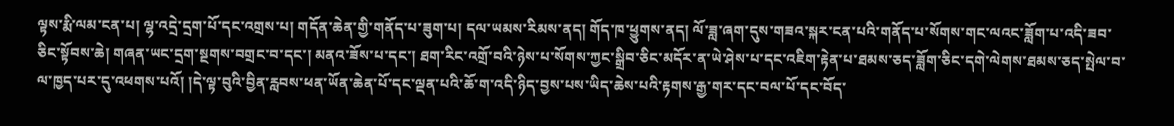ལྟས་རྨི་ལམ་ངན་པ། ལྷ་འདྲེ་དྲག་པོ་དང་འགྲས་པ། གདོན་ཆེན་གྱི་གནོད་པ་ཟུག་པ། དལ་ཡམས་རིམས་ནད། གོད་ཁ་ཕྱུགས་ནད། ལོ་ཟླ་ཞག་དུས་གཟའ་སྐར་ངན་པའི་གནོད་པ་སོགས་གང་ལའང་ཟློག་པ་འདི་ཟབ་ཅིང་སྟོབས་ཆེ། གཞན་ཡང་དྲག་སྔགས་བགྲང་བ་དང་། མནའ་ཟོས་པ་དང་། ཐག་རིང་འགྲོ་བའི་ཉེས་པ་སོགས་ཀྱང་སྒྲིབ་ཅིང་མདོར་ན་ཡེ་ཤེས་པ་དང་འཇིག་རྟེན་པ་ཐམས་ཅད་ཟློག་ཅིང་དགེ་ལེགས་ཐམས་ཅད་སྤེལ་བ་ལ་ཁྱད་པར་དུ་འཕགས་པའོ། །དེ་ལྟ་བུའི་བྱིན་རླབས་ཕན་ཡོན་ཆེན་པོ་དང་ལྡན་པའི་ཆོ་ག་འདི་ཉིད་བྱས་པས་ཡིད་ཆེས་པའི་རྟགས་རྒྱ་གར་དང་བལ་པོ་དང་བོད་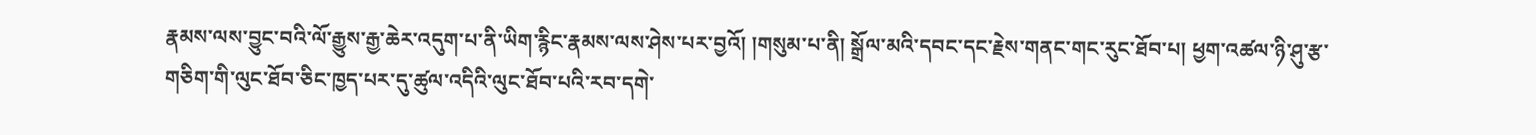རྣམས་ལས་བྱུང་བའི་ལོ་རྒྱུས་རྒྱ་ཆེར་འདུག་པ་ནི་ཡིག་རྙིང་རྣམས་ལས་ཤེས་པར་བྱའོ། །གསུམ་པ་ནི། སྒྲོལ་མའི་དབང་དང་རྗེས་གནང་གང་རུང་ཐོབ་པ། ཕྱག་འཚལ་ཉི་ཤུ་རྩ་གཅིག་གི་ལུང་ཐོབ་ཅིང་ཁྱད་པར་དུ་ཚུལ་འདིའི་ལུང་ཐོབ་པའི་རབ་དགེ་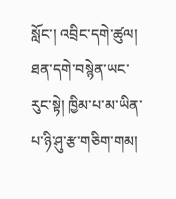སློང་། འབྲིང་དགེ་ཚུལ། ཐན་དགེ་བསྙེན་ཡང་རུང་སྟེ། ཁྱིམ་པ་མ་ཡིན་པ་ཉི་ཤུ་རྩ་གཅིག་གམ།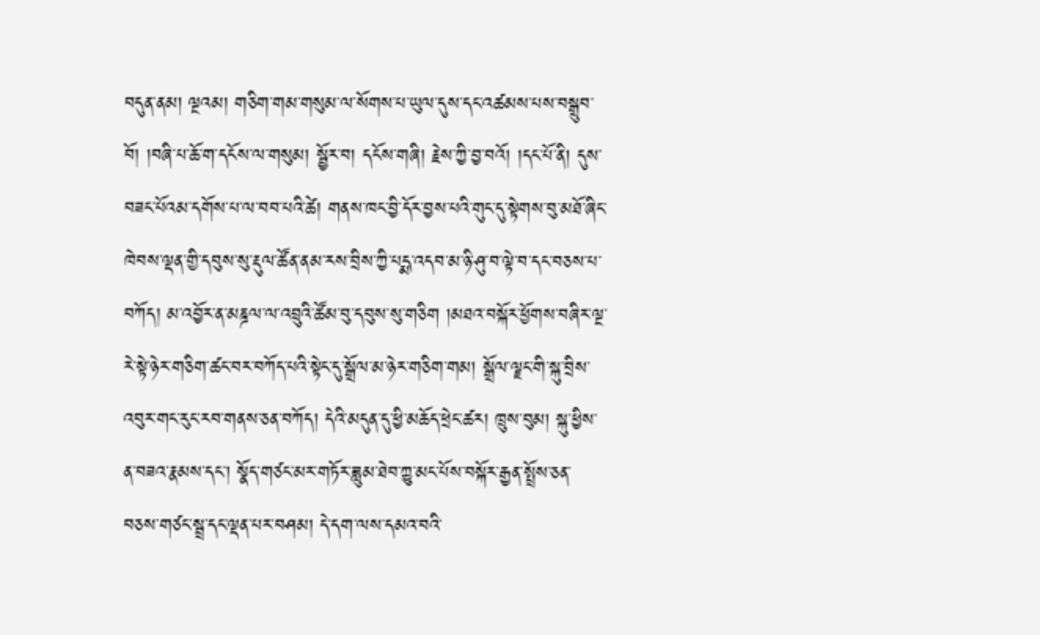བདུན་ནམ། ལྔའམ། གཅིག་གམ་གསུམ་ལ་སོགས་པ་ཡུལ་དུས་དང་འཚམས་པས་བསྒྲུབ་བོ། །བཞི་པ་ཆོ་ག་དངོས་ལ་གསུམ། སྦྱོར་བ། དངོས་གཞི། རྗེས་ཀྱི་བྱ་བའོ། །དང་པོ་ནི། དུས་བཟང་པོའམ་དགོས་པ་ལ་བབ་པའི་ཚེ། གནས་ཁང་བྱི་དོར་བྱས་པའི་གུང་དུ་སྟེགས་བུ་མཐོ་ཞིང་ཁེབས་ལྡན་གྱི་དབུས་སུ་རྡུལ་ཚོན་ནམ་རས་བྲིས་ཀྱི་པདྨ་འདབ་མ་ཉི་ཤུ་བ་ལྟེ་བ་དང་བཅས་པ་བཀོད། མ་འབྱོར་ན་མཎྜལ་ལ་འབྲུའི་ཚོམ་བུ་དབུས་སུ་གཅིག །མཐའ་བསྐོར་ཕྱོགས་བཞིར་ལྔ་རེ་སྟེ་ཉེར་གཅིག་ཚང་བར་བཀོད་པའི་སྟེང་དུ་སྒྲོལ་མ་ཉེར་གཅིག་གམ། སྒྲོལ་ལྗང་གི་སྐུ་བྲིས་འབུར་གང་རུང་རབ་གནས་ཅན་བཀོད། དེའི་མདུན་དུ་ཕྱི་མཆོད་ཕྲེང་ཚར། ཁྲུས་བུམ། སྐུ་ཕྱིས་ན་བཟའ་རྣམས་དང་། སྣོད་གཙང་མར་གཏོར་ཟླུམ་ཐེབ་ཀྱུ་མང་པོས་བསྐོར་རྒྱན་སྤྲོས་ཅན་བཅས་གཙང་སྦྲ་དང་ལྡན་པར་བཤམ། དེ་དག་ལས་དམའ་བའི་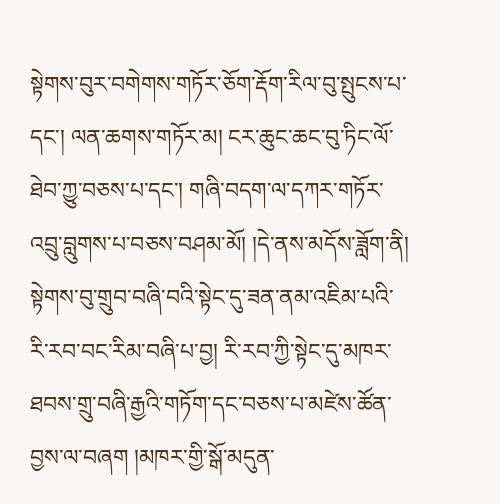སྟེགས་བུར་བགེགས་གཏོར་ཅོག་རྡོག་རིལ་བུ་སྤུངས་པ་དང་། ལན་ཆགས་གཏོར་མ། ངར་ཆུང་ཆང་བུ་ཏིང་ལོ་ཐེབ་ཀྱུ་བཅས་པ་དང་། གཞི་བདག་ལ་དཀར་གཏོར་འབྲུ་བླུགས་པ་བཅས་བཤམ་མོ། །དེ་ནས་མདོས་ཟློག་ནི། སྟེགས་བུ་གྲུབ་བཞི་བའི་སྟེང་དུ་ཟན་ནམ་འཇིམ་པའི་རི་རབ་བང་རིམ་བཞི་པ་བྱ། རི་རབ་ཀྱི་སྟེང་དུ་མཁར་ཐབས་གྲུ་བཞི་རྒྱའི་གཏོག་དང་བཅས་པ་མཛེས་ཚོན་བྱས་ལ་བཞག །མཁར་གྱི་སྒོ་མདུན་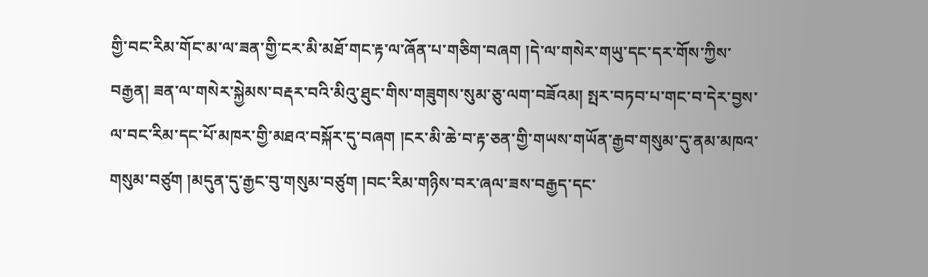གྱི་བང་རིམ་གོང་མ་ལ་ཟན་གྱི་ངར་མི་མཐོ་གང་རྟ་ལ་ཞོན་པ་གཅིག་བཞག །དེ་ལ་གསེར་གཡུ་དང་དར་གོས་ཀྱིས་བརྒྱན། ཟན་ལ་གསེར་སྐྱེམས་བརྡར་བའི་མིའུ་ཐུང་གིས་གཟུགས་སུམ་ཅུ་ལག་བཟོའམ། སྤར་བཏབ་པ་གང་བ་དེར་བྱས་ལ་བང་རིམ་དང་པོ་མཁར་གྱི་མཐའ་བསྐོར་དུ་བཞག །ངར་མི་ཆེ་བ་རྟ་ཅན་གྱི་གཡས་གཡོན་རྒྱབ་གསུམ་དུ་ནམ་མཁའ་གསུམ་བཙུག །མདུན་དུ་རྒྱང་བུ་གསུམ་བཙུག །བང་རིམ་གཉིས་བར་ཞལ་ཟས་བརྒྱད་དང་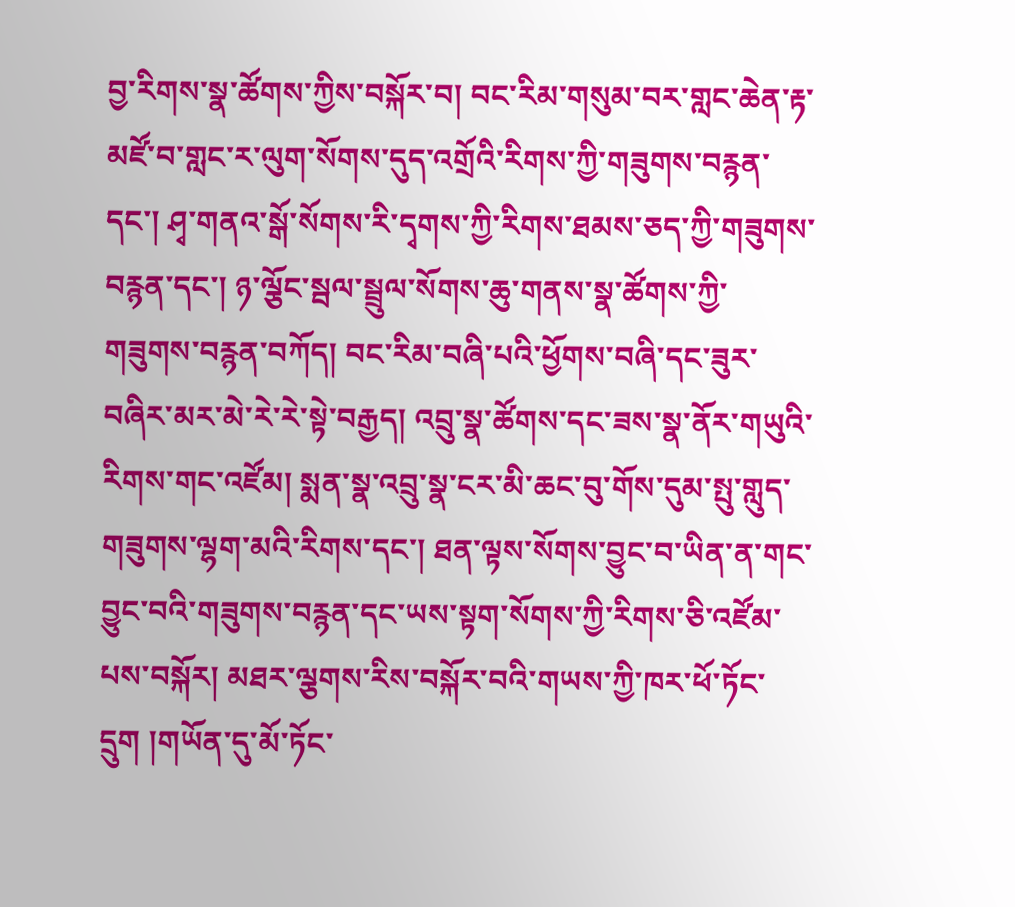བྱ་རིགས་སྣ་ཚོགས་ཀྱིས་བསྐོར་བ། བང་རིམ་གསུམ་བར་གླང་ཆེན་རྟ་མཛོ་བ་གླང་ར་ལུག་སོགས་དུད་འགྲོའི་རིགས་ཀྱི་གཟུགས་བརྙན་དང་། ཤྭ་གནའ་སྒོ་སོགས་རི་དྭགས་ཀྱི་རིགས་ཐམས་ཅད་ཀྱི་གཟུགས་བརྙན་དང་། ཉ་ལྕོང་སྦལ་སྦྲུལ་སོགས་ཆུ་གནས་སྣ་ཚོགས་ཀྱི་གཟུགས་བརྙན་བཀོད། བང་རིམ་བཞི་པའི་ཕྱོགས་བཞི་དང་ཟུར་བཞིར་མར་མེ་རེ་རེ་སྟེ་བརྒྱད། འབྲུ་སྣ་ཚོགས་དང་ཟས་སྣ་ནོར་གཡུའི་རིགས་གང་འཛོམ། སྨན་སྣ་འབྲུ་སྣ་ངར་མི་ཆང་བུ་གོས་དུམ་སྤུ་གླུད་གཟུགས་ལྷག་མའི་རིགས་དང་། ཐན་ལྟས་སོགས་བྱུང་བ་ཡིན་ན་གང་བྱུང་བའི་གཟུགས་བརྙན་དང་ཡས་སྟག་སོགས་ཀྱི་རིགས་ཅི་འཛོམ་པས་བསྐོར། མཐར་ལྕགས་རིས་བསྐོར་བའི་གཡས་ཀྱི་ཁར་ཕོ་ཏོང་དྲུག །གཡོན་དུ་མོ་ཏོང་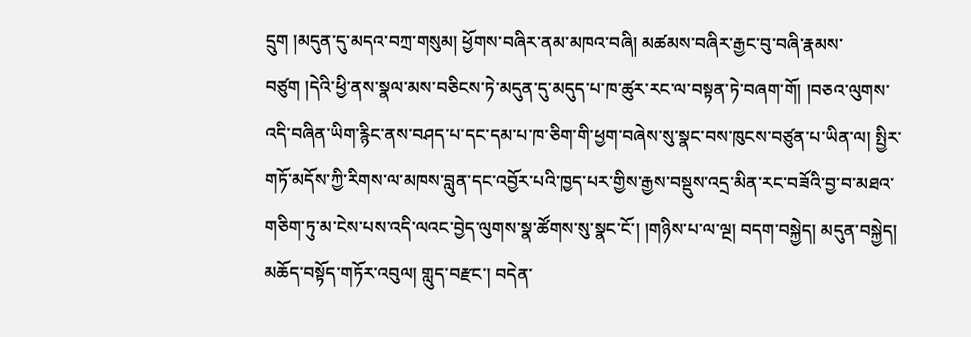དྲུག །མདུན་དུ་མདའ་བཀྲ་གསུམ། ཕྱོགས་བཞིར་ནམ་མཁའ་བཞི། མཚམས་བཞིར་རྒྱང་བུ་བཞི་རྣམས་བཙུག །དེའི་ཕྱི་ནས་སྣལ་མས་བཅིངས་ཏེ་མདུན་དུ་མདུད་པ་ཁ་ཚུར་རང་ལ་བསྟན་ཏེ་བཞག་གོ། །བཅའ་ལུགས་འདི་བཞིན་ཡིག་རྙིང་ནས་བཤད་པ་དང་དམ་པ་ཁ་ཅིག་གི་ཕྱག་བཞེས་སུ་སྣང་བས་ཁུངས་བཙུན་པ་ཡིན་ལ། སྤྱིར་གཏོ་མདོས་ཀྱི་རིགས་ལ་མཁས་བླུན་དང་འབྱོར་པའི་ཁྱད་པར་གྱིས་རྒྱས་བསྡུས་འདྲ་མིན་རང་བཟོའི་བྱ་བ་མཐའ་གཅིག་ཏུ་མ་ངེས་པས་འདི་ལའང་བྱེད་ལུགས་སྣ་ཚོགས་སུ་སྣང་ངོ་། །གཉིས་པ་ལ་ལྔ། བདག་བསྐྱེད། མདུན་བསྐྱེད། མཆོད་བསྟོད་གཏོར་འབུལ། གླུད་བརྫང་། བདེན་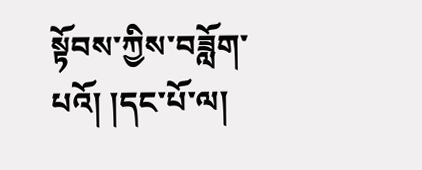སྟོབས་ཀྱིས་བཟློག་པའོ། །དང་པོ་ལ།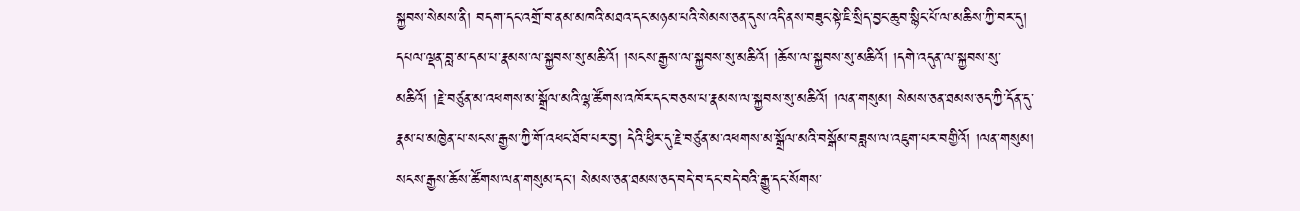སྐྱབས་སེམས་ནི། བདག་དང་འགྲོ་བ་ནམ་མཁའི་མཐའ་དང་མཉམ་པའི་སེམས་ཅན་དུས་འདི་ནས་བཟུང་སྟེ་ཇི་སྲིད་བྱང་ཆུབ་སྙིང་པོ་ལ་མཆིས་ཀྱི་བར་དུ། དཔལ་ལྡན་བླ་མ་དམ་པ་རྣམས་ལ་སྐྱབས་སུ་མཆིའོ། །སངས་རྒྱས་ལ་སྐྱབས་སུ་མཆིའོ། །ཆོས་ལ་སྐྱབས་སུ་མཆིའོ། །དགེ་འདུན་ལ་སྐྱབས་སུ་མཆིའོ། །རྗེ་བཙུན་མ་འཕགས་མ་སྒྲོལ་མའི་ལྷ་ཚོགས་འཁོར་དང་བཅས་པ་རྣམས་ལ་སྐྱབས་སུ་མཆིའོ། །ལན་གསུམ། སེམས་ཅན་ཐམས་ཅད་ཀྱི་དོན་དུ་རྣམ་པ་མཁྱེན་པ་སངས་རྒྱས་ཀྱི་གོ་འཕང་ཐོབ་པར་བྱ། དེའི་ཕྱིར་དུ་རྗེ་བཙུན་མ་འཕགས་མ་སྒྲོལ་མའི་བསྒོམ་བཟླས་ལ་འཇུག་པར་བགྱིའོ། །ལན་གསུམ། སངས་རྒྱས་ཆོས་ཚོགས་ལན་གསུམ་དང་། སེམས་ཅན་ཐམས་ཅད་བདེ་བ་དང་བདེ་བའི་རྒྱུ་དང་སོགས་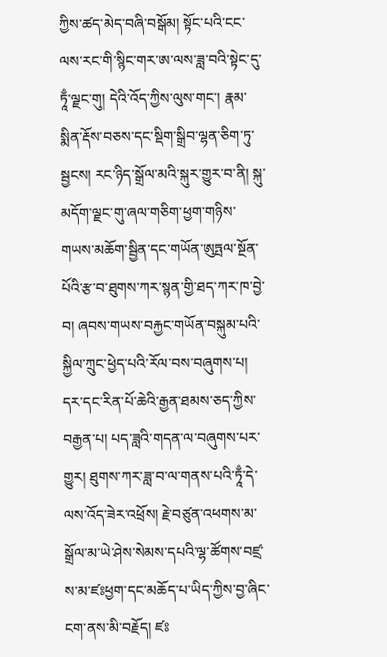ཀྱིས་ཚད་མེད་བཞི་བསྒོམ། སྟོང་པའི་ངང་ལས་རང་གི་སྙིང་གར་ཨ་ལས་ཟླ་བའི་སྟེང་དུ་ཏཱྃ་ལྗང་གུ། དེའི་འོད་ཀྱིས་ལུས་གང་། རྣམ་སྨིན་རྡོས་བཅས་དང་སྡིག་སྒྲིབ་ལྷན་ཅིག་ཏུ་སྦྱངས། རང་ཉིད་སྒྲོལ་མའི་སྐུར་གྱུར་བ་ནི། སྐུ་མདོག་ལྗང་གུ་ཞལ་གཅིག་ཕྱག་གཉིས་གཡས་མཆོག་སྦྱིན་དང་གཡོན་ཨུཏྤལ་སྔོན་པོའི་རྩ་བ་ཐུགས་ཀར་སྙན་གྱི་ཐད་ཀར་ཁ་བྱེ་བ། ཞབས་གཡས་བརྐྱང་གཡོན་བསྐུམ་པའི་སྐྱིལ་ཀྲུང་ཕྱེད་པའི་རོལ་བས་བཞུགས་པ། དར་དང་རིན་པོ་ཆེའི་རྒྱན་ཐམས་ཅད་ཀྱིས་བརྒྱན་པ། པད་ཟླའི་གདན་ལ་བཞུགས་པར་གྱུར། ཐུགས་ཀར་ཟླ་བ་ལ་གནས་པའི་ཏཱྃ་དེ་ལས་འོད་ཟེར་འཕྲོས། རྗེ་བཙུན་འཕགས་མ་སྒྲོལ་མ་ཡེ་ཤེས་སེམས་དཔའི་ལྷ་ཚོགས་བཛྲ་ས་མ་ཛཿཕྱག་དང་མཆོད་པ་ཡིད་ཀྱིས་བྱ་ཞིང་ངག་ནས་མི་བརྗོད། ཛཿ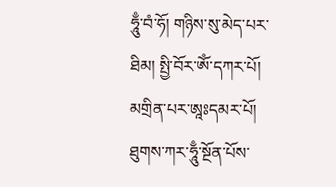ཧཱུྃ་བཾ་ཧོ། གཉིས་སུ་མེད་པར་ཐིམ། སྤྱི་བོར་ༀ་དཀར་པོ། མགྲིན་པར་ཨཱཿདམར་པོ། ཐུགས་ཀར་ཧཱུྃ་སྔོན་པོས་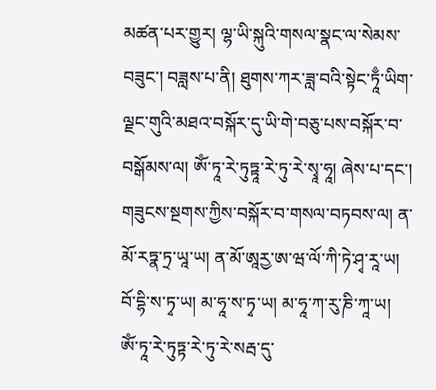མཚན་པར་གྱུར། ལྷ་ཡི་སྐུའི་གསལ་སྣང་ལ་སེམས་བཟུང་། བཟླས་པ་ནི། ཐུགས་ཀར་ཟླ་བའི་སྟེང་ཏཱྃ་ཡིག་ལྗང་གུའི་མཐའ་བསྐོར་དུ་ཡི་གེ་བཅུ་པས་བསྐོར་བ་བསྒོམས་ལ། ༀ་ཏཱ་རེ་ཏུཏྟཱ་རེ་ཏུ་རེ་སྭཱ་ཧཱ། ཞེས་པ་དང་། གཟུངས་སྔགས་ཀྱིས་བསྐོར་བ་གསལ་བཏབས་ལ། ན་མོ་རཏྣ་ཏྲ་ཡཱ་ཡ། ན་མོ་ཨཱརྱ་ཨ་ཝ་ལོ་ཀི་ཏེ་ཤྭ་རཱ་ཡ། བོ་དྷི་ས་ཏྭ་ཡ། མ་ཧཱ་ས་ཏྭ་ཡ། མ་ཧཱ་ཀ་རུ་ཎི་ཀཱ་ཡ། ༀ་ཏཱ་རེ་ཏུཏྟ་རེ་ཏུ་རེ་སརྦ་དུ་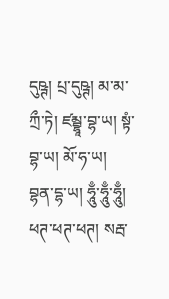དུཥྚ། པྲ་དུཥྚ། མ་མ་ཀྲྀ་ཏེ། ཛམྦྷཱ་བྷ་ཡ། སྟཾ་བྷ་ཡ། མོ་ཧ་ཡ། བྷན་དྷ་ཡ། ཧཱུྃ་ཧཱུྃ་ཧཱུྃ། ཕཊ་ཕཊ་ཕཊ། སརྦ་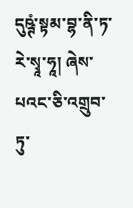དུཥྚཾ་སྟམ་བྷ་ནི་ཏ་རེ་སྭཱ་ཧཱ། ཞེས་པའང་ཅི་འགྲུབ་ཏུ་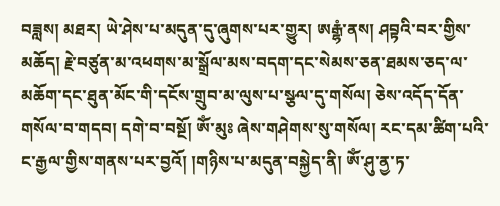བཟླས། མཐར། ཡེ་ཤེས་པ་མདུན་དུ་ཞུགས་པར་གྱུར། ཨརྒྷཾ་ནས། ཤབྟའི་བར་གྱིས་མཆོད། རྗེ་བཙུན་མ་འཕགས་མ་སྒྲོལ་མས་བདག་དང་སེམས་ཅན་ཐམས་ཅད་ལ་མཆོག་དང་ཐུན་མོང་གི་དངོས་གྲུབ་མ་ལུས་པ་སྩལ་དུ་གསོལ། ཅེས་འདོད་དོན་གསོལ་བ་གདབ། དགེ་བ་བསྔོ། ༀ་མུཿ ཞེས་གཤེགས་སུ་གསོལ། རང་དམ་ཚིག་པའི་ང་རྒྱལ་གྱིས་གནས་པར་བྱའོ། །གཉིས་པ་མདུན་བསྐྱེད་ནི། ༀ་ཤུ་ནྱ་ཏ་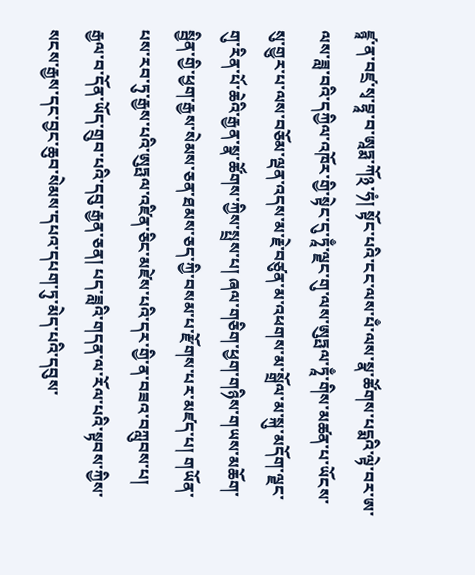ཛྙཱ་ན་བཛྲ་སྭ་བྷཱ་བ་ཨཱཏྨ་ཀོ྅་ཧཾ། སྟོང་པའི་ངང་ལས་པྃ་ལས་སྣ་ཚོགས་པདྨའི་ལྟེ་བར་ཨ་ལས་ཟླ་བའི་དཀྱིལ་འཁོར་གྱི་སྟེང་དུ་ཏཱྃ་ལྗང་གུ་ལས་ཨུཏྤལ་ཏཱྃ་གིས་མཚན་པ་ཡོངས་སུ་གྱུར་པ་ལས་བཅོམ་ལྡན་འདས་མ་རྗེ་བཙུན་མ་འཕགས་མ་སྒྲོལ་མ་སྐུ་མདོག་ལྗང་གུ་རིན་པོ་ཆེའི་རྒྱན་སྣ་ཚོགས་ཀྱིས་སྤྲས་པ། ཞལ་གཅིག་ཕྱག་གཉིས་གཡས་མཆོག་སྦྱིན་གྱི་ཕྱག་རྒྱས་སེམས་ཅན་ཐམས་ཅད་ཀྱི་བསམ་པ་རྫོགས་པར་མཛད་པ། གཡོན་པས་རབ་ཏུ་རྒྱས་པའི་ཨུཏྤལ་འཛིན་ཅིང་མཛེས་པའི་དར་གྱི་ན་བཟའ་བཀླུབས་པ། རྒྱལ་བ་དོན་ཡོད་གྲུབ་པའི་དབུ་རྒྱན་ཅན། པད་ཟླའི་གདན་ལ་རོལ་པའི་སྟབས་ཀྱིས་སངས་རྒྱས་དང་བྱང་ཆུབ་སེམས་དཔའ་དཔག་ཏུ་མེད་པའི་དབུས་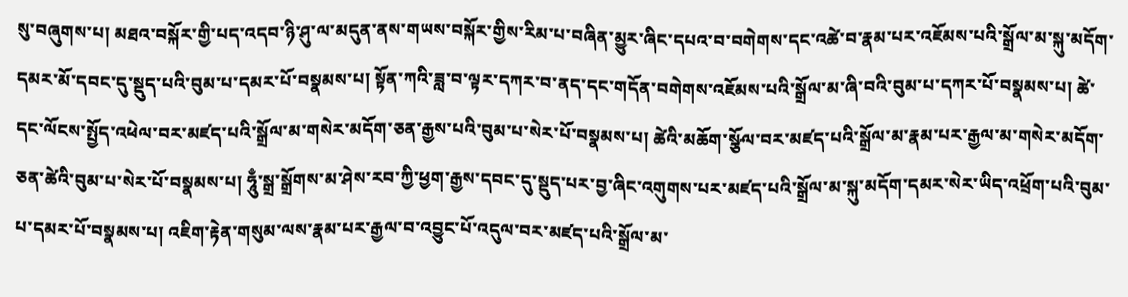སུ་བཞུགས་པ། མཐའ་བསྐོར་གྱི་པད་འདབ་ཉི་ཤུ་ལ་མདུན་ནས་གཡས་བསྐོར་གྱིས་རིམ་པ་བཞིན་མྱུར་ཞིང་དཔའ་བ་བགེགས་དང་འཚེ་བ་རྣམ་པར་འཇོམས་པའི་སྒྲོལ་མ་སྐུ་མདོག་དམར་མོ་དབང་དུ་སྡུད་པའི་བུམ་པ་དམར་པོ་བསྣམས་པ། སྟོན་ཀའི་ཟླ་བ་ལྟར་དཀར་བ་ནད་དང་གདོན་བགེགས་འཇོམས་པའི་སྒྲོལ་མ་ཞི་བའི་བུམ་པ་དཀར་པོ་བསྣམས་པ། ཚེ་དང་ལོངས་སྤྱོད་འཕེལ་བར་མཛད་པའི་སྒྲོལ་མ་གསེར་མདོག་ཅན་རྒྱས་པའི་བུམ་པ་སེར་པོ་བསྣམས་པ། ཚེའི་མཆོག་སྩོལ་བར་མཛད་པའི་སྒྲོལ་མ་རྣམ་པར་རྒྱལ་མ་གསེར་མདོག་ཅན་ཚེའི་བུམ་པ་སེར་པོ་བསྣམས་པ། ཧཱུྃ་སྒྲ་སྒྲོགས་མ་ཤེས་རབ་ཀྱི་ཕྱག་རྒྱས་དབང་དུ་སྡུད་པར་བྱ་ཞིང་འགུགས་པར་མཛད་པའི་སྒྲོལ་མ་སྐུ་མདོག་དམར་སེར་ཡིད་འཕྲོག་པའི་བུམ་པ་དམར་པོ་བསྣམས་པ། འཇིག་རྟེན་གསུམ་ལས་རྣམ་པར་རྒྱལ་བ་འབྱུང་པོ་འདུལ་བར་མཛད་པའི་སྒྲོལ་མ་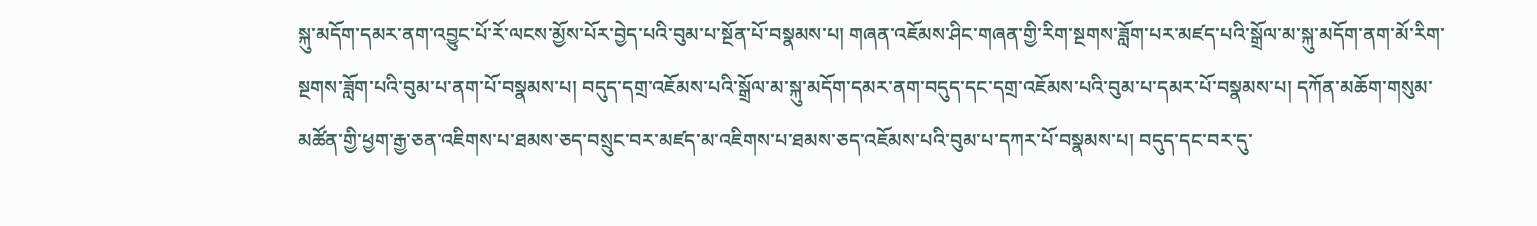སྐུ་མདོག་དམར་ནག་འབྱུང་པོ་རོ་ལངས་མྱོས་པོར་བྱེད་པའི་བུམ་པ་སྔོན་པོ་བསྣམས་པ། གཞན་འཇོམས་ཤིང་གཞན་གྱི་རིག་སྔགས་ཟློག་པར་མཛད་པའི་སྒྲོལ་མ་སྐུ་མདོག་ནག་མོ་རིག་སྔགས་ཟློག་པའི་བུམ་པ་ནག་པོ་བསྣམས་པ། བདུད་དགྲ་འཇོམས་པའི་སྒྲོལ་མ་སྐུ་མདོག་དམར་ནག་བདུད་དང་དགྲ་འཇོམས་པའི་བུམ་པ་དམར་པོ་བསྣམས་པ། དཀོན་མཆོག་གསུམ་མཚོན་གྱི་ཕྱག་རྒྱ་ཅན་འཇིགས་པ་ཐམས་ཅད་བསྲུང་བར་མཛད་མ་འཇིགས་པ་ཐམས་ཅད་འཇོམས་པའི་བུམ་པ་དཀར་པོ་བསྣམས་པ། བདུད་དང་བར་དུ་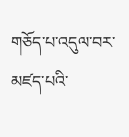གཅོད་པ་འདུལ་བར་མཛད་པའི་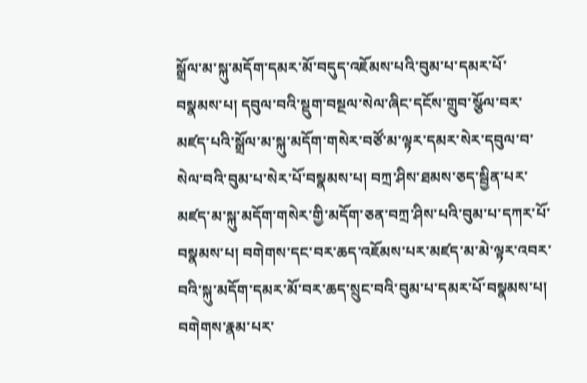སྒྲོལ་མ་སྐུ་མདོག་དམར་མོ་བདུད་འཇོམས་པའི་བུམ་པ་དམར་པོ་བསྣམས་པ། དབུལ་བའི་སྡུག་བསྔལ་སེལ་ཞིང་དངོས་གྲུབ་སྩོལ་བར་མཛད་པའི་སྒྲོལ་མ་སྐུ་མདོག་གསེར་བཙོ་མ་ལྟར་དམར་སེར་དབུལ་བ་སེལ་བའི་བུམ་པ་སེར་པོ་བསྣམས་པ། བཀྲ་ཤིས་ཐམས་ཅད་སྦྱིན་པར་མཛད་མ་སྐུ་མདོག་གསེར་གྱི་མདོག་ཅན་བཀྲ་ཤིས་པའི་བུམ་པ་དཀར་པོ་བསྣམས་པ། བགེགས་དང་བར་ཆད་འཇོམས་པར་མཛད་མ་མེ་ལྟར་འབར་བའི་སྐུ་མདོག་དམར་མོ་བར་ཆད་སྲུང་བའི་བུམ་པ་དམར་པོ་བསྣམས་པ། བགེགས་རྣམ་པར་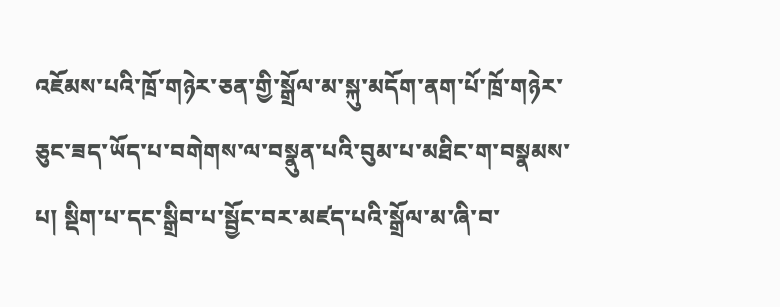འཇོམས་པའི་ཁྲོ་གཉེར་ཅན་གྱི་སྒྲོལ་མ་སྐུ་མདོག་ནག་པོ་ཁྲོ་གཉེར་ཅུང་ཟད་ཡོད་པ་བགེགས་ལ་བསྣུན་པའི་བུམ་པ་མཐིང་ག་བསྣམས་པ། སྡིག་པ་དང་སྒྲིབ་པ་སྦྱོང་བར་མཛད་པའི་སྒྲོལ་མ་ཞི་བ་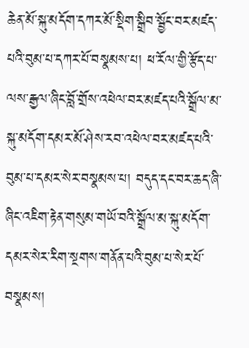ཆེན་མོ་སྐུ་མདོག་དཀར་མོ་སྡིག་སྒྲིབ་སྦྱོང་བར་མཛད་པའི་བུམ་པ་དཀར་པོ་བསྣམས་པ། ཕ་རོལ་གྱི་རྩོད་པ་ལས་རྒྱལ་ཞིང་བློ་གྲོས་འཕེལ་བར་མཛད་པའི་སྒྲོལ་མ་སྐུ་མདོག་དམར་མོ་ཤེས་རབ་འཕེལ་བར་མཛད་པའི་བུམ་པ་དམར་སེར་བསྣམས་པ། བདུད་དང་བར་ཆད་ཞི་ཞིང་འཇིག་རྟེན་གསུམ་གཡོ་བའི་སྒྲོལ་མ་སྐུ་མདོག་དམར་སེར་རིག་སྔགས་གནོན་པའི་བུམ་པ་སེར་པོ་བསྣམས།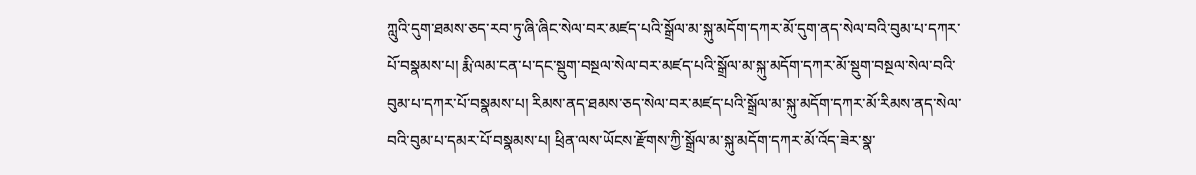ཀླུའི་དུག་ཐམས་ཅད་རབ་ཏུ་ཞི་ཞིང་སེལ་བར་མཛད་པའི་སྒྲོལ་མ་སྐུ་མདོག་དཀར་མོ་དུག་ནད་སེལ་བའི་བུམ་པ་དཀར་པོ་བསྣམས་པ། རྨི་ལམ་ངན་པ་དང་སྡུག་བསྔལ་སེལ་བར་མཛད་པའི་སྒྲོལ་མ་སྐུ་མདོག་དཀར་མོ་སྡུག་བསྔལ་སེལ་བའི་བུམ་པ་དཀར་པོ་བསྣམས་པ། རིམས་ནད་ཐམས་ཅད་སེལ་བར་མཛད་པའི་སྒྲོལ་མ་སྐུ་མདོག་དཀར་མོ་རིམས་ནད་སེལ་བའི་བུམ་པ་དམར་པོ་བསྣམས་པ། ཕྲིན་ལས་ཡོངས་རྫོགས་ཀྱི་སྒྲོལ་མ་སྐུ་མདོག་དཀར་མོ་འོད་ཟེར་སྣ་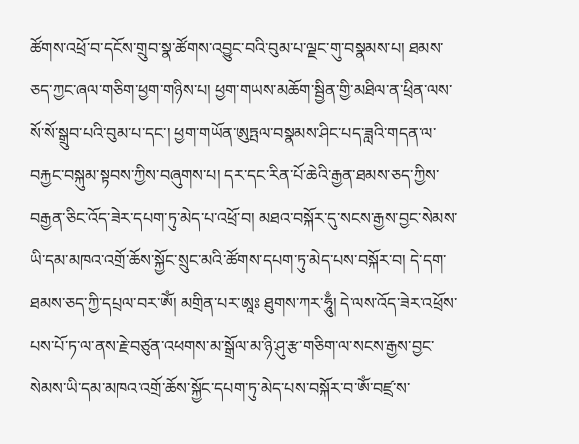ཚོགས་འཕྲོ་བ་དངོས་གྲུབ་སྣ་ཚོགས་འབྱུང་བའི་བུམ་པ་ལྗང་གུ་བསྣམས་པ། ཐམས་ཅད་ཀྱང་ཞལ་གཅིག་ཕྱག་གཉིས་པ། ཕྱག་གཡས་མཆོག་སྦྱིན་གྱི་མཐིལ་ན་ཕྲིན་ལས་སོ་སོ་སྒྲུབ་པའི་བུམ་པ་དང་། ཕྱག་གཡོན་ཨུཏྤལ་བསྣམས་ཤིང་པད་ཟླའི་གདན་ལ་བརྐྱང་བསྐུམ་སྟབས་ཀྱིས་བཞུགས་པ། དར་དང་རིན་པོ་ཆེའི་རྒྱན་ཐམས་ཅད་ཀྱིས་བརྒྱན་ཅིང་འོད་ཟེར་དཔག་ཏུ་མེད་པ་འཕྲོ་བ། མཐའ་བསྐོར་དུ་སངས་རྒྱས་བྱང་སེམས་ཡི་དམ་མཁའ་འགྲོ་ཆོས་སྐྱོང་སྲུང་མའི་ཚོགས་དཔག་ཏུ་མེད་པས་བསྐོར་བ། དེ་དག་ཐམས་ཅད་ཀྱི་དཔྲལ་བར་ༀ། མགྲིན་པར་ཨཱཿ ཐུགས་ཀར་ཧཱུྃ། དེ་ལས་འོད་ཟེར་འཕྲོས་པས་པོ་ཏ་ལ་ནས་རྗེ་བཙུན་འཕགས་མ་སྒྲོལ་མ་ཉི་ཤུ་རྩ་གཅིག་ལ་སངས་རྒྱས་བྱང་སེམས་ཡི་དམ་མཁའ་འགྲོ་ཆོས་སྐྱོང་དཔག་ཏུ་མེད་པས་བསྐོར་བ་ༀ་བཛྲ་ས་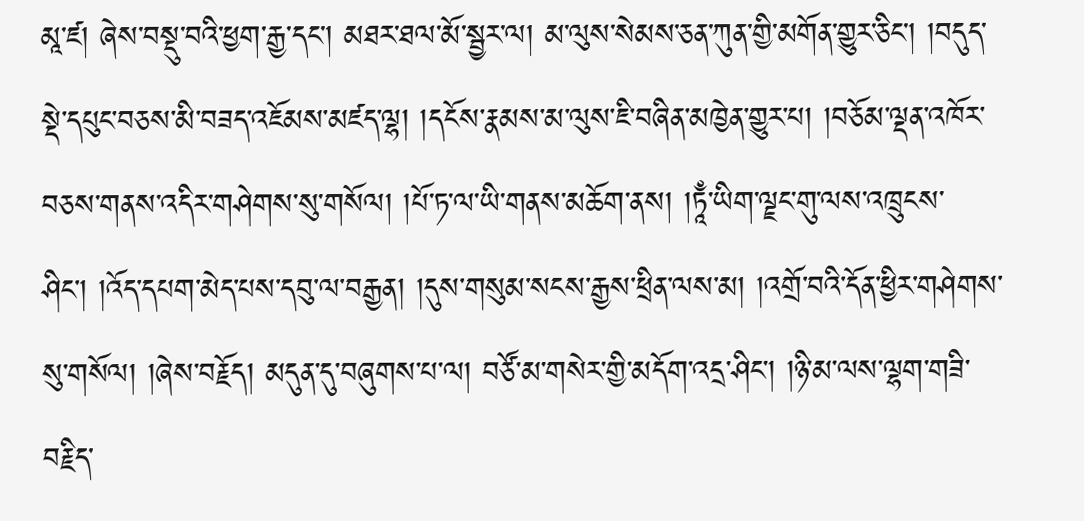མཱ་ཛ། ཞེས་བསྡུ་བའི་ཕྱག་རྒྱ་དང་། མཐར་ཐལ་མོ་སྦྱར་ལ། མ་ལུས་སེམས་ཅན་ཀུན་གྱི་མགོན་གྱུར་ཅིང་། །བདུད་སྡེ་དཔུང་བཅས་མི་བཟད་འཇོམས་མཛད་ལྷ། །དངོས་རྣམས་མ་ལུས་ཇི་བཞིན་མཁྱེན་གྱུར་པ། །བཅོམ་ལྡན་འཁོར་བཅས་གནས་འདིར་གཤེགས་སུ་གསོལ། །པོ་ཏ་ལ་ཡི་གནས་མཆོག་ནས། །ཏཱྃ་ཡིག་ལྗང་གུ་ལས་འཁྲུངས་ཤིང་། །འོད་དཔག་མེད་པས་དབུ་ལ་བརྒྱན། །དུས་གསུམ་སངས་རྒྱས་ཕྲིན་ལས་མ། །འགྲོ་བའི་དོན་ཕྱིར་གཤེགས་སུ་གསོལ། །ཞེས་བརྗོད། མདུན་དུ་བཞུགས་པ་ལ། བཙོ་མ་གསེར་གྱི་མདོག་འདྲ་ཤིང་། །ཉི་མ་ལས་ལྷག་གཟི་བརྗིད་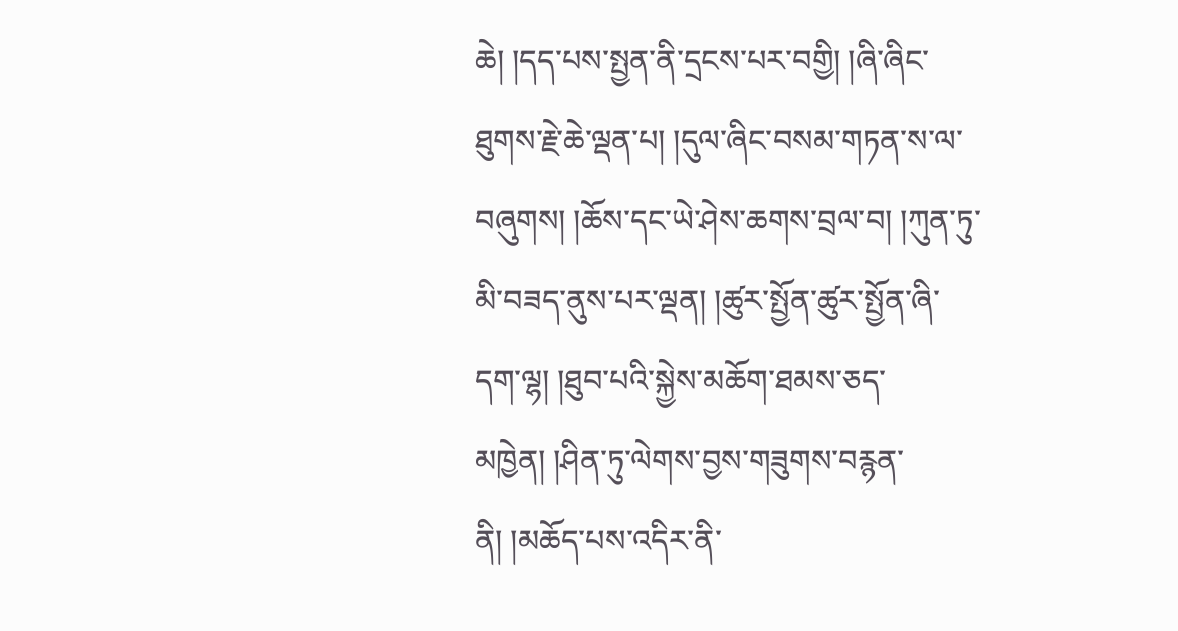ཆེ། །དད་པས་སྤྱན་ནི་དྲངས་པར་བགྱི། །ཞི་ཞིང་ཐུགས་རྗེ་ཆེ་ལྡན་པ། །དུལ་ཞིང་བསམ་གཏན་ས་ལ་བཞུགས། །ཆོས་དང་ཡེ་ཤེས་ཆགས་བྲལ་བ། །ཀུན་ཏུ་མི་བཟད་ནུས་པར་ལྡན། །ཚུར་སྤྱོན་ཚུར་སྤྱོན་ཞི་དག་ལྷ། །ཐུབ་པའི་སྐྱེས་མཆོག་ཐམས་ཅད་མཁྱེན། །ཤིན་ཏུ་ལེགས་བྱས་གཟུགས་བརྙན་ནི། །མཆོད་པས་འདིར་ནི་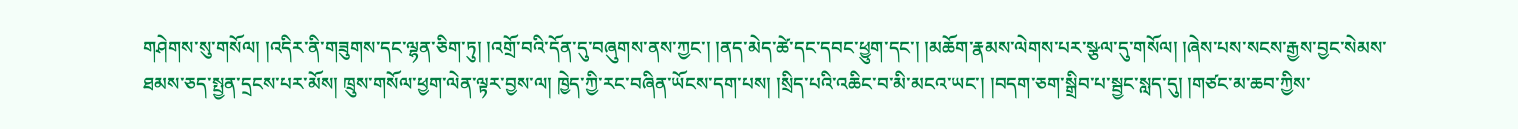གཤེགས་སུ་གསོལ། །འདིར་ནི་གཟུགས་དང་ལྷན་ཅིག་ཏུ། །འགྲོ་བའི་དོན་དུ་བཞུགས་ནས་ཀྱང་། །ནད་མེད་ཚེ་དང་དབང་ཕྱུག་དང་། །མཆོག་རྣམས་ལེགས་པར་སྩལ་དུ་གསོལ། །ཞེས་པས་སངས་རྒྱས་བྱང་སེམས་ཐམས་ཅད་སྤྱན་དྲངས་པར་མོས། ཁྲུས་གསོལ་ཕྱག་ལེན་ལྟར་བྱས་ལ། ཁྱེད་ཀྱི་རང་བཞིན་ཡོངས་དག་པས། །སྲིད་པའི་འཆིང་བ་མི་མངའ་ཡང་། །བདག་ཅག་སྒྲིབ་པ་སྦྱང་སླད་དུ། །གཙང་མ་ཆབ་ཀྱིས་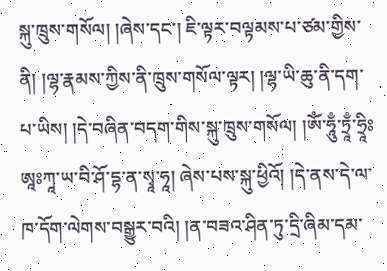སྐུ་ཁྲུས་གསོལ། །ཞེས་དང་། ཇི་ལྟར་བལྟམས་པ་ཙམ་གྱིས་ནི། །ལྷ་རྣམས་ཀྱིས་ནི་ཁྲུས་གསོལ་ལྟར། །ལྷ་ཡི་ཆུ་ནི་དག་པ་ཡིས། །དེ་བཞིན་བདག་གིས་སྐུ་ཁྲུས་གསོལ། །ༀ་ཧཱུྃ་ཏྲཱྃ་ཧྲཱིཿཨཱཿཀཱ་ཡ་བི་ཤོ་དྷ་ན་སྭཱ་ཧཱ། ཞེས་པས་སྐུ་ཕྱིའོ། །དེ་ནས་དེ་ལ་ཁ་དོག་ལེགས་བསྒྱུར་བའི། །ན་བཟའ་ཤིན་ཏུ་དྲི་ཞིམ་དམ་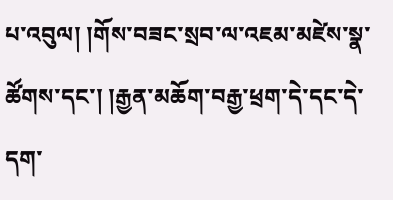པ་འབུལ། །གོས་བཟང་སྲབ་ལ་འཇམ་མཛེས་སྣ་ཚོགས་དང་། །རྒྱན་མཆོག་བརྒྱ་ཕྲག་དེ་དང་དེ་དག་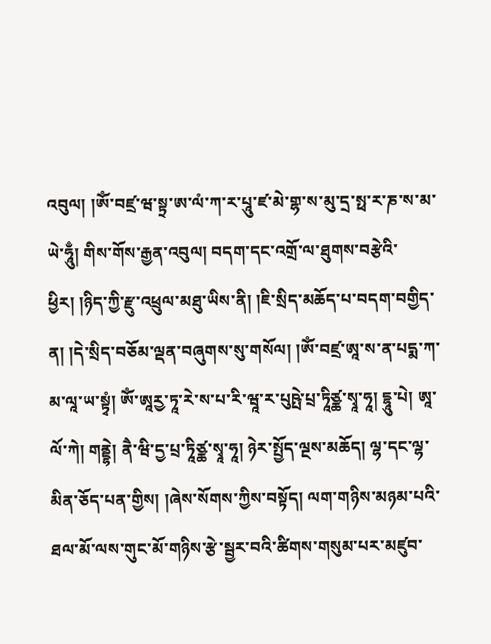འབུལ། །ༀ་བཛྲ་ཝ་སྟྲ་ཨ་ལཾ་ཀ་ར་པཱུ་ཛ་མེ་གྷ་ས་མུ་དྲ་སྥ་ར་ཎ་ས་མ་ཡེ་ཧཱུྃ། གིས་གོས་རྒྱན་འབུལ། བདག་དང་འགྲོ་ལ་ཐུགས་བརྩེའི་ཕྱིར། །ཉིད་ཀྱི་རྫུ་འཕྲུལ་མཐུ་ཡིས་ནི། །ཇི་སྲིད་མཆོད་པ་བདག་བགྱིད་ན། །དེ་སྲིད་བཅོམ་ལྡན་བཞུགས་སུ་གསོལ། །ༀ་བཛྲ་ཨཱ་ས་ན་པདྨ་ཀ་མ་ལཱ་ཡ་སྟྭཾ། ༀ་ཨཱརྱ་ཏཱ་རེ་ས་པ་རི་ཝཱ་ར་པུཥྤེ་པྲ་ཏཱིཙྪ་སྭཱ་ཧཱ། དྷཱུ་པེ། ཨཱ་ལོ་ཀེ། གནྡྷེ། ནཻ་ཝི་དྱ་པྲ་ཏཱིཙྪ་སྭཱ་ཧཱ། ཉེར་སྤྱོད་ལྔས་མཆོད། ལྷ་དང་ལྷ་མིན་ཅོད་པན་གྱིས། །ཞེས་སོགས་ཀྱིས་བསྟོད། ལག་གཉིས་མཉམ་པའི་ཐལ་མོ་ལས་གུང་མོ་གཉིས་རྩེ་སྦྱར་བའི་ཚིགས་གསུམ་པར་མཛུབ་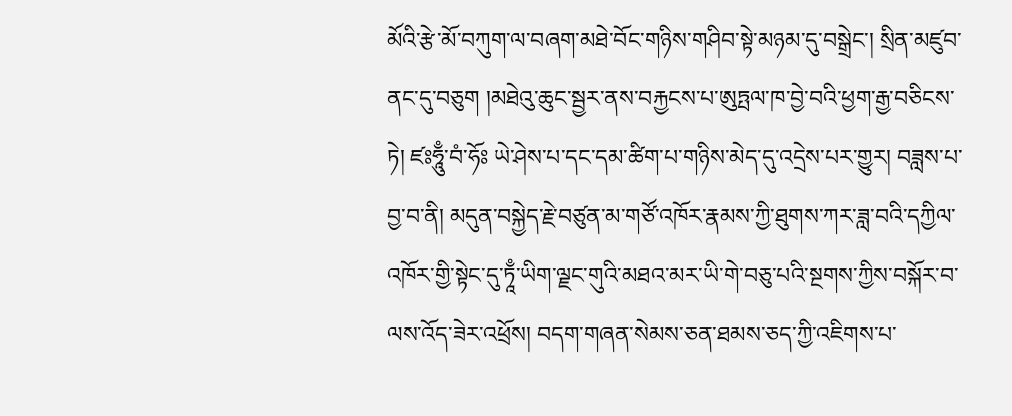མོའི་རྩེ་མོ་བཀུག་ལ་བཞག་མཐེ་བོང་གཉིས་གཤིབ་སྟེ་མཉམ་དུ་བསྒྲེང་། སྲིན་མཛུབ་ནང་དུ་བཅུག །མཐེའུ་ཆུང་སྦྱར་ནས་བརྐྱངས་པ་ཨུཏྤལ་ཁ་བྱེ་བའི་ཕྱག་རྒྱ་བཅིངས་ཏེ། ཛཿཧཱུྃ་བཾ་ཧོཿ ཡེ་ཤེས་པ་དང་དམ་ཚིག་པ་གཉིས་མེད་དུ་འདྲེས་པར་གྱུར། བཟླས་པ་བྱ་བ་ནི། མདུན་བསྐྱེད་རྗེ་བཙུན་མ་གཙོ་འཁོར་རྣམས་ཀྱི་ཐུགས་ཀར་ཟླ་བའི་དཀྱིལ་འཁོར་གྱི་སྟེང་དུ་ཏཱྃ་ཡིག་ལྗང་གུའི་མཐའ་མར་ཡི་གེ་བཅུ་པའི་སྔགས་ཀྱིས་བསྐོར་བ་ལས་འོད་ཟེར་འཕྲོས། བདག་གཞན་སེམས་ཅན་ཐམས་ཅད་ཀྱི་འཇིགས་པ་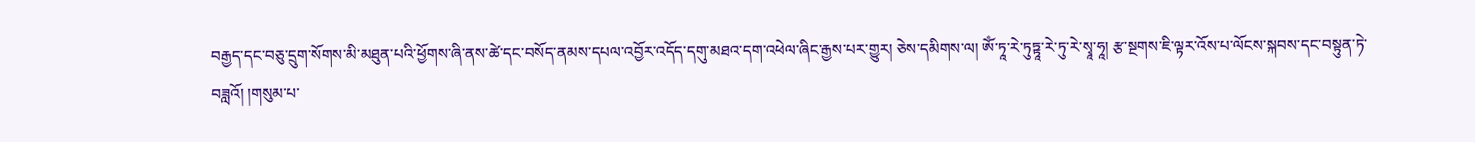བརྒྱད་དང་བཅུ་དྲུག་སོགས་མི་མཐུན་པའི་ཕྱོགས་ཞི་ནས་ཚེ་དང་བསོད་ནམས་དཔལ་འབྱོར་འདོད་དགུ་མཐའ་དག་འཕེལ་ཞིང་རྒྱས་པར་གྱུར། ཅེས་དམིགས་ལ། ༀ་ཏཱ་རེ་ཏུཏྟཱ་རེ་ཏུ་རེ་སྭཱ་ཧཱ། རྩ་སྔགས་ཇི་ལྟར་འོས་པ་ལོངས་སྐབས་དང་བསྟུན་ཏེ་བཟླའོ། །གསུམ་པ་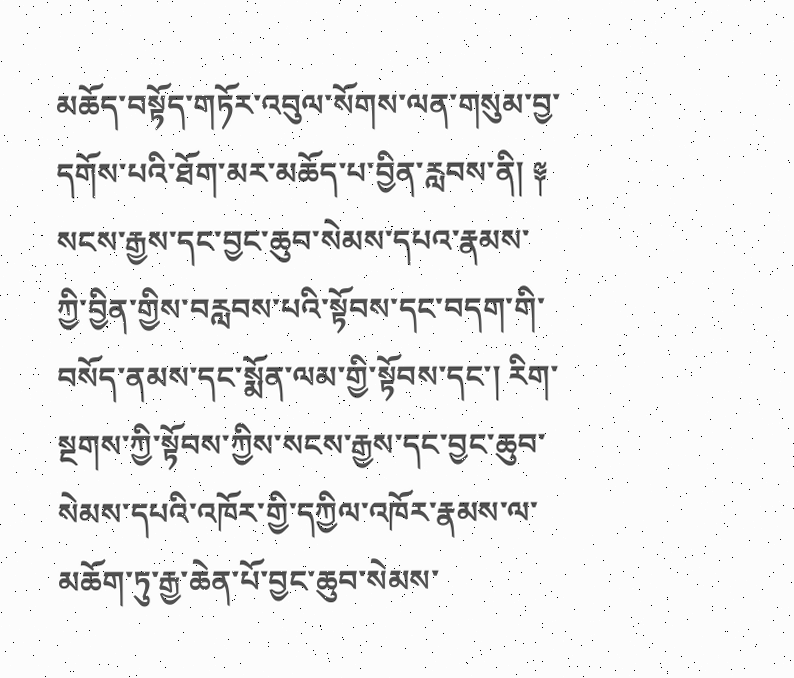མཆོད་བསྟོད་གཏོར་འབུལ་སོགས་ལན་གསུམ་བྱ་དགོས་པའི་ཐོག་མར་མཆོད་པ་བྱིན་རླབས་ནི། ༈ སངས་རྒྱས་དང་བྱང་ཆུབ་སེམས་དཔའ་རྣམས་ཀྱི་བྱིན་གྱིས་བརླབས་པའི་སྟོབས་དང་བདག་གི་བསོད་ནམས་དང་སྨོན་ལམ་གྱི་སྟོབས་དང་། རིག་སྔགས་ཀྱི་སྟོབས་ཀྱིས་སངས་རྒྱས་དང་བྱང་ཆུབ་སེམས་དཔའི་འཁོར་གྱི་དཀྱིལ་འཁོར་རྣམས་ལ་མཆོག་ཏུ་རྒྱ་ཆེན་པོ་བྱང་ཆུབ་སེམས་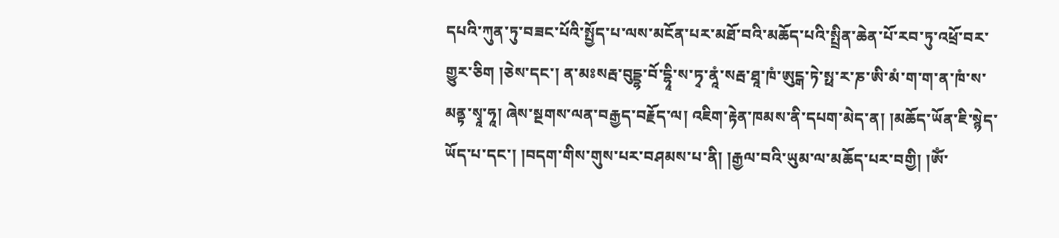དཔའི་ཀུན་ཏུ་བཟང་པོའི་སྤྱོད་པ་ལས་མངོན་པར་མཐོ་བའི་མཆོད་པའི་སྤྲིན་ཆེན་པོ་རབ་ཏུ་འཕྲོ་བར་གྱུར་ཅིག །ཅེས་དང་། ན་མཿསརྦ་བུདྡྷ་བོ་དྷཱི་ས་ཏྭ་ནཱཾ་སརྦ་ཐཱ་ཁཾ་ཨུངྒ་ཏེ་སྥ་ར་ཎ་ཨི་མཾ་ག་ག་ན་ཁཾ་ས་མནྟ་སྭཱ་ཧཱ། ཞེས་སྔགས་ལན་བརྒྱད་བརྗོད་ལ། འཇིག་རྟེན་ཁམས་ནི་དཔག་མེད་ན། །མཆོད་ཡོན་ཇི་སྙེད་ཡོད་པ་དང་། །བདག་གིས་གུས་པར་བཤམས་པ་ནི། །རྒྱལ་བའི་ཡུམ་ལ་མཆོད་པར་བགྱི། །ༀ་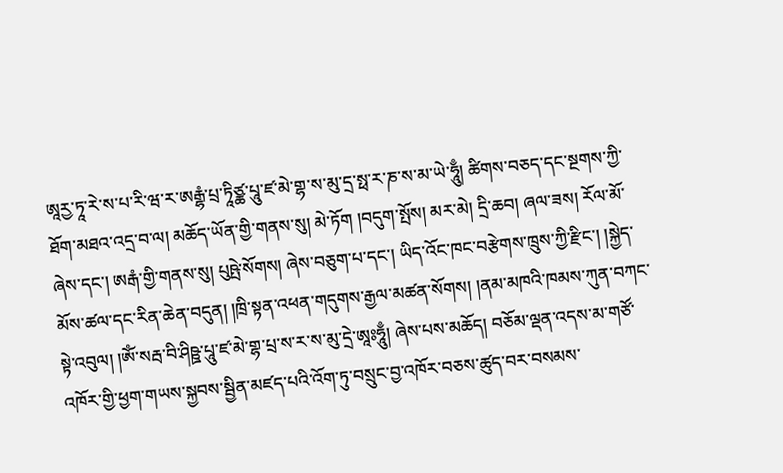ཨཱརྱ་ཏཱ་རེ་ས་པ་རི་ཝ་ར་ཨརྒྷཾ་པྲ་ཏཱིཙྪ་པཱུ་ཛ་མེ་གྷ་ས་མུ་དྲ་སྥ་ར་ཎ་ས་མ་ཡེ་ཧཱུྃ། ཚིགས་བཅད་དང་སྔགས་ཀྱི་ཐོག་མཐའ་འདྲ་བ་ལ། མཆོད་ཡོན་གྱི་གནས་སུ། མེ་ཏོག །བདུག་སྤོས། མར་མེ། དྲི་ཆབ། ཞལ་ཟས། རོལ་མོ་ཞེས་དང་། ཨརྒཾ་གྱི་གནས་སུ། པུཥྤེ་སོགས། ཞེས་བཅུག་པ་དང་། ཡིད་འོང་ཁང་བརྩེགས་ཁྲུས་ཀྱི་རྫིང་། །སྐྱེད་མོས་ཚལ་དང་རིན་ཆེན་བདུན། །ཁྲི་སྟན་འཕན་གདུགས་རྒྱལ་མཚན་སོགས། །ནམ་མཁའི་ཁམས་ཀུན་བཀང་སྟེ་འབུལ། །ༀ་སརྦ་བི་ཤིཥྛ་པཱུ་ཛ་མེ་གྷ་པྲ་ས་ར་ས་མུ་དྲེ་ཨཱཿཧཱུྃ། ཞེས་པས་མཆོད། བཅོམ་ལྡན་འདས་མ་གཙོ་འཁོར་གྱི་ཕྱག་གཡས་སྐྱབས་སྦྱིན་མཛད་པའི་འོག་ཏུ་བསྲུང་བྱ་འཁོར་བཅས་ཚུད་བར་བསམས་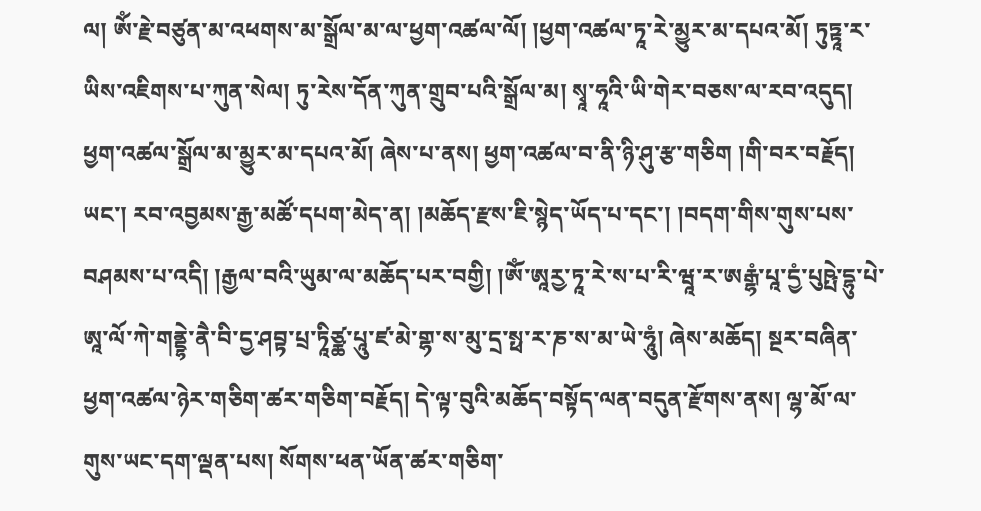ལ། ༀ་རྗེ་བཙུན་མ་འཕགས་མ་སྒྲོལ་མ་ལ་ཕྱག་འཚལ་ལོ། །ཕྱག་འཚལ་ཏཱ་རེ་མྱུར་མ་དཔའ་མོ། ཏུཏྟཱ་ར་ཡིས་འཇིགས་པ་ཀུན་སེལ། ཏུ་རེས་དོན་ཀུན་གྲུབ་པའི་སྒྲོལ་མ། སྭཱ་ཧཱའི་ཡི་གེར་བཅས་ལ་རབ་འདུད། ཕྱག་འཚལ་སྒྲོལ་མ་མྱུར་མ་དཔའ་མོ། ཞེས་པ་ནས། ཕྱག་འཚལ་བ་ནི་ཉི་ཤུ་རྩ་གཅིག །གི་བར་བརྗོད། ཡང་། རབ་འབྱམས་རྒྱ་མཚོ་དཔག་མེད་ན། །མཆོད་རྫས་ཇི་སྙེད་ཡོད་པ་དང་། །བདག་གིས་གུས་པས་བཤམས་པ་འདི། །རྒྱལ་བའི་ཡུམ་ལ་མཆོད་པར་བགྱི། །ༀ་ཨཱརྱ་ཏཱ་རེ་ས་པ་རི་ཝཱ་ར་ཨརྒྷཾ་པཱ་དྱཾ་པུཥྤེ་དྷུ་པེ་ཨཱ་ལོ་ཀེ་གནྡྷེ་ནཻ་བི་དྱ་ཤབྟ་པྲ་ཏཱིཙྪ་པཱུ་ཛ་མེ་གྷ་ས་མུ་དྲ་སྥ་ར་ཎ་ས་མ་ཡེ་ཧཱུཾ། ཞེས་མཆོད། སྔར་བཞིན་ཕྱག་འཚལ་ཉེར་གཅིག་ཚར་གཅིག་བརྗོད། དེ་ལྟ་བུའི་མཆོད་བསྟོད་ལན་བདུན་རྫོགས་ནས། ལྷ་མོ་ལ་གུས་ཡང་དག་ལྡན་པས། སོགས་ཕན་ཡོན་ཚར་གཅིག་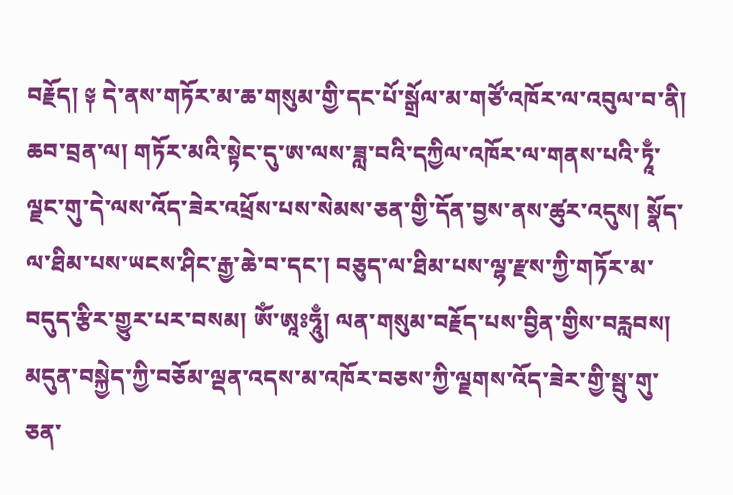བརྗོད། ༈ དེ་ནས་གཏོར་མ་ཆ་གསུམ་གྱི་དང་པོ་སྒྲོལ་མ་གཙོ་འཁོར་ལ་འབུལ་བ་ནི། ཆབ་བྲན་ལ། གཏོར་མའི་སྟེང་དུ་ཨ་ལས་ཟླ་བའི་དཀྱིལ་འཁོར་ལ་གནས་པའི་ཏཱྃ་ལྗང་གུ་དེ་ལས་འོད་ཟེར་འཕྲོས་པས་སེམས་ཅན་གྱི་དོན་བྱས་ནས་ཚུར་འདུས། སྣོད་ལ་ཐིམ་པས་ཡངས་ཤིང་རྒྱ་ཆེ་བ་དང་། བཅུད་ལ་ཐིམ་པས་ལྷ་རྫས་ཀྱི་གཏོར་མ་བདུད་རྩིར་གྱུར་པར་བསམ། ༀ་ཨཱཿཧཱུྃ། ལན་གསུམ་བརྗོད་པས་བྱིན་གྱིས་བརླབས། མདུན་བསྐྱེད་ཀྱི་བཅོམ་ལྡན་འདས་མ་འཁོར་བཅས་ཀྱི་ལྗགས་འོད་ཟེར་གྱི་སྦུ་གུ་ཅན་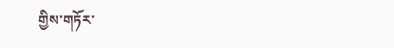གྱིས་གཏོར་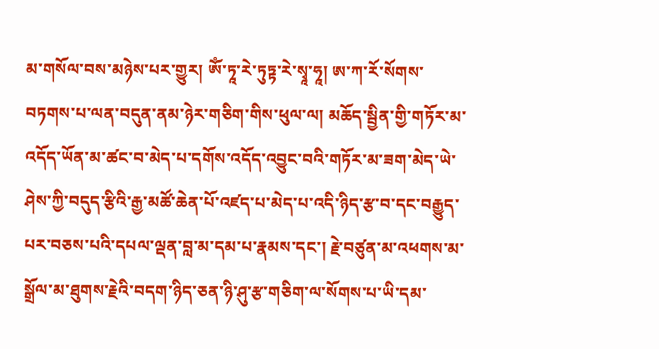མ་གསོལ་བས་མཉེས་པར་གྱུར། ༀ་ཏཱ་རེ་ཏུཏྟ་རེ་སྭཱ་ཧཱ། ཨ་ཀ་རོ་སོགས་བཏགས་པ་ལན་བདུན་ནམ་ཉེར་གཅིག་གིས་ཕུལ་ལ། མཆོད་སྦྱིན་གྱི་གཏོར་མ་འདོད་ཡོན་མ་ཚང་བ་མེད་པ་དགོས་འདོད་འབྱུང་བའི་གཏོར་མ་ཟག་མེད་ཡེ་ཤེས་ཀྱི་བདུད་རྩིའི་རྒྱ་མཚོ་ཆེན་པོ་འཛད་པ་མེད་པ་འདི་ཉིད་རྩ་བ་དང་བརྒྱུད་པར་བཅས་པའི་དཔལ་ལྡན་བླ་མ་དམ་པ་རྣམས་དང་། རྗེ་བཙུན་མ་འཕགས་མ་སྒྲོལ་མ་ཐུགས་རྗེའི་བདག་ཉིད་ཅན་ཉི་ཤུ་རྩ་གཅིག་ལ་སོགས་པ་ཡི་དམ་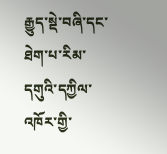རྒྱུད་སྡེ་བཞི་དང་ཐེག་པ་རིམ་དགུའི་དཀྱིལ་འཁོར་གྱི་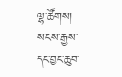ལྷ་ཚོགས། སངས་རྒྱས་དང་བྱང་ཆུབ་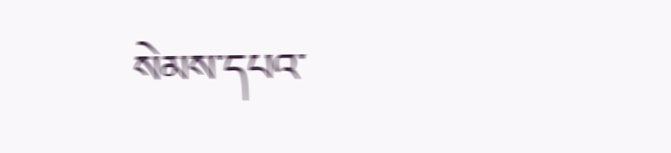སེམས་དཔའ་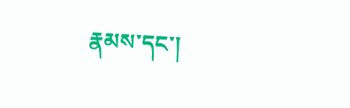རྣམས་དང་།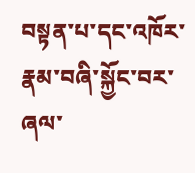བསྟན་པ་དང་འཁོར་རྣམ་བཞི་སྐྱོང་བར་ཞལ་